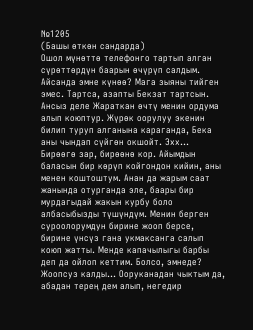№1205
(Башы өткөн сандарда)
Ошол мүнөттө телефонго тартып алган сүрөттөрдүн баарын өчүрүп салдым. Айсанда эмне күнөө? Мага зыяны тийген эмес. Тартса, азапты Бекзат тартсын. Ансыз деле Жараткан өчтү менин ордума алып коюптур. Жүрөк оорулуу экенин билип туруп алганына караганда, Бека аны чындап сүйгөн окшойт. Эхх... Бирөөгө зар, бирөөнө кор. Айымдын баласын бир көрүп койгондон кийин, аны менен коштоштум. Анан да жарым саат жанында отурганда эле, баары бир мурдагыдай жакын курбу боло албасыбызды түшүндүм. Менин берген суроолорумдун бирине жооп берсе, бирине үнсүз гана укмаксанга салып коюп жатты. Менде капачылыгы барбы деп да ойлоп кеттим. Болсо, эмнеде? Жоопсуз калды... Ооруканадан чыктым да, абадан терең дем алып, негедир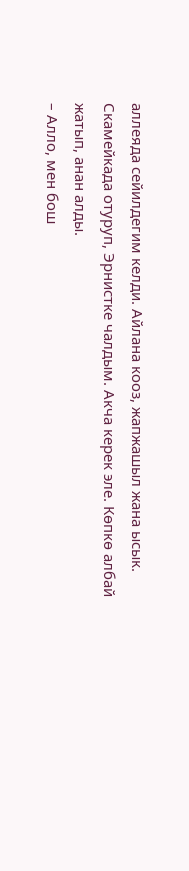аллеяда сейилдегим келди. Айлана кооз, жапжашыл жана ысык. Скамейкада отуруп, Эрнистке чалдым. Акча керек эле. Көпкө албай жатып, анан алды.
– Алло, мен бош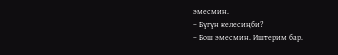эмесмин.
– Бүгүн келесиңби?
– Бош эмесмин. Иштерим бар.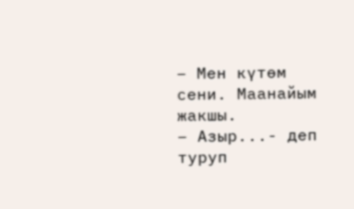– Мен күтөм сени. Маанайым жакшы.
– Азыр...- деп туруп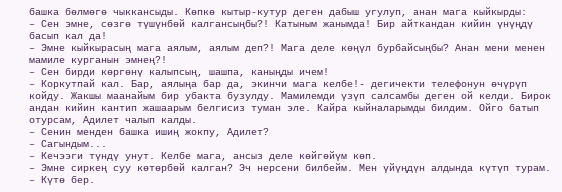башка бөлмөгө чыккансыды. Көпкө кытыр-кутур деген дабыш угулуп, анан мага кыйкырды:
– Сен эмне, сөзгө түшүнбөй калгансыңбы?! Катыным жанымда! Бир айткандан кийин үнүңдү басып кал да!
– Эмне кыйкырасың мага аялым, аялым деп?! Мага деле көңүл бурбайсыңбы? Анан мени менен мамиле курганын эмнең?!
– Сен бирди көргөнү калыпсың, шашпа, каныңды ичем!
– Коркутпай кал. Бар, аялыңа бар да, экинчи мага келбе!- дегичекти телефонун өчүрүп койду. Жакшы маанайым бир убакта бузулду. Мамилемди үзүп салсамбы деген ой келди. Бирок андан кийин кантип жашаарым белгисиз туман эле. Кайра кыйналарымды билдим. Ойго батып отурсам, Адилет чалып калды.
– Сенин менден башка ишиң жокпу, Адилет?
– Сагындым...
– Кечээги түндү унут. Келбе мага, ансыз деле көйгөйүм көп.
– Эмне сиркең суу көтөрбөй калган? Эч нерсени билбейм. Мен үйүңдүн алдында күтүп турам.
– Күтө бер.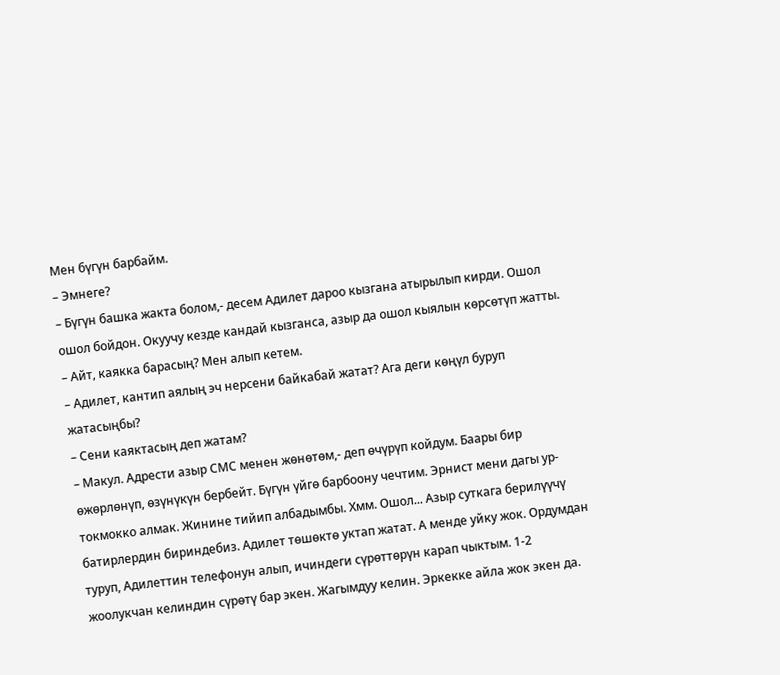Мен бүгүн барбайм.
– Эмнеге?
– Бүгүн башка жакта болом,- десем Адилет дароо кызгана атырылып кирди. Ошол ошол бойдон. Окуучу кезде кандай кызганса, азыр да ошол кыялын көрсөтүп жатты.
– Айт, каякка барасың? Мен алып кетем.
– Адилет, кантип аялың эч нерсени байкабай жатат? Ага деги көңүл буруп жатасыңбы?
– Сени каяктасың деп жатам?
– Макул. Адрести азыр СМС менен жөнөтөм,- деп өчүрүп койдум. Баары бир өжөрлөнүп, өзүнүкүн бербейт. Бүгүн үйгө барбоону чечтим. Эрнист мени дагы ур-токмокко алмак. Жинине тийип албадымбы. Хмм. Ошол... Азыр суткага берилүүчү батирлердин бириндебиз. Адилет төшөктө уктап жатат. А менде уйку жок. Ордумдан туруп, Адилеттин телефонун алып, ичиндеги сүрөттөрүн карап чыктым. 1-2 жоолукчан келиндин сүрөтү бар экен. Жагымдуу келин. Эркекке айла жок экен да.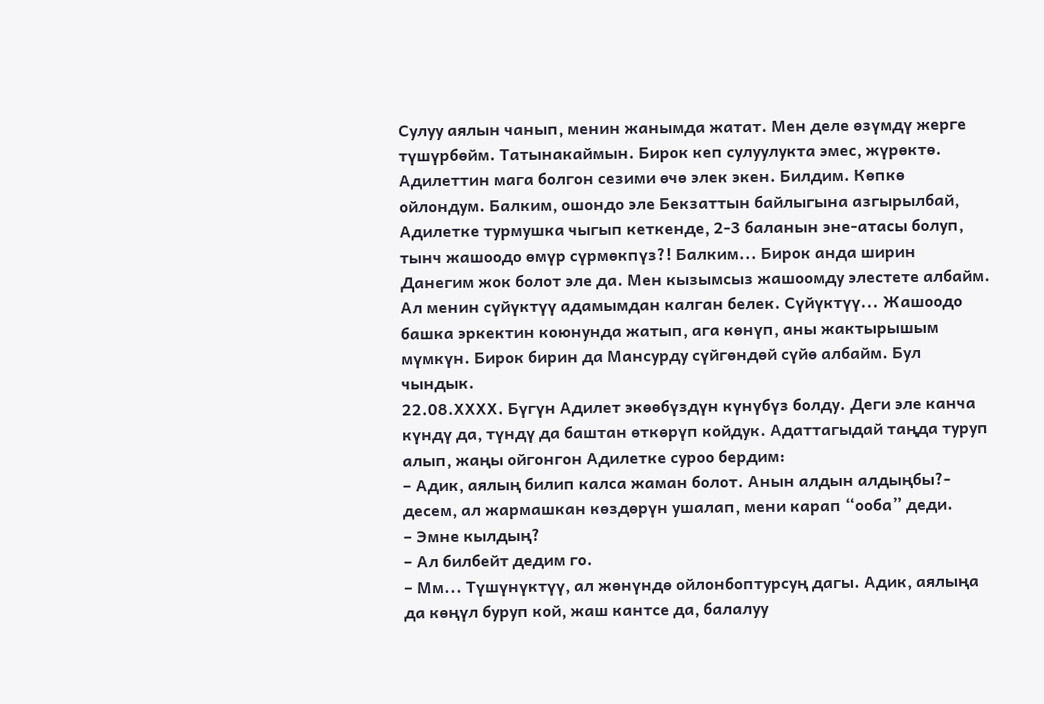Сулуу аялын чанып, менин жанымда жатат. Мен деле өзүмдү жерге түшүрбөйм. Татынакаймын. Бирок кеп сулуулукта эмес, жүрөктө. Адилеттин мага болгон сезими өчө элек экен. Билдим. Көпкө ойлондум. Балким, ошондо эле Бекзаттын байлыгына азгырылбай, Адилетке турмушка чыгып кеткенде, 2-3 баланын эне-атасы болуп, тынч жашоодо өмүр сүрмөкпүз?! Балким... Бирок анда ширин Данегим жок болот эле да. Мен кызымсыз жашоомду элестете албайм. Ал менин сүйүктүү адамымдан калган белек. Сүйүктүү... Жашоодо башка эркектин коюнунда жатып, ага көнүп, аны жактырышым мүмкүн. Бирок бирин да Мансурду сүйгөндөй сүйө албайм. Бул чындык.
22.08.ХХХХ. Бүгүн Адилет экөөбүздүн күнүбүз болду. Деги эле канча күндү да, түндү да баштан өткөрүп койдук. Адаттагыдай таңда туруп алып, жаңы ойгонгон Адилетке суроо бердим:
– Адик, аялың билип калса жаман болот. Анын алдын алдыңбы?- десем, ал жармашкан көздөрүн ушалап, мени карап “ооба” деди.
– Эмне кылдың?
– Ал билбейт дедим го.
– Мм... Түшүнүктүү, ал жөнүндө ойлонбоптурсуң дагы. Адик, аялыңа да көңүл буруп кой, жаш кантсе да, балалуу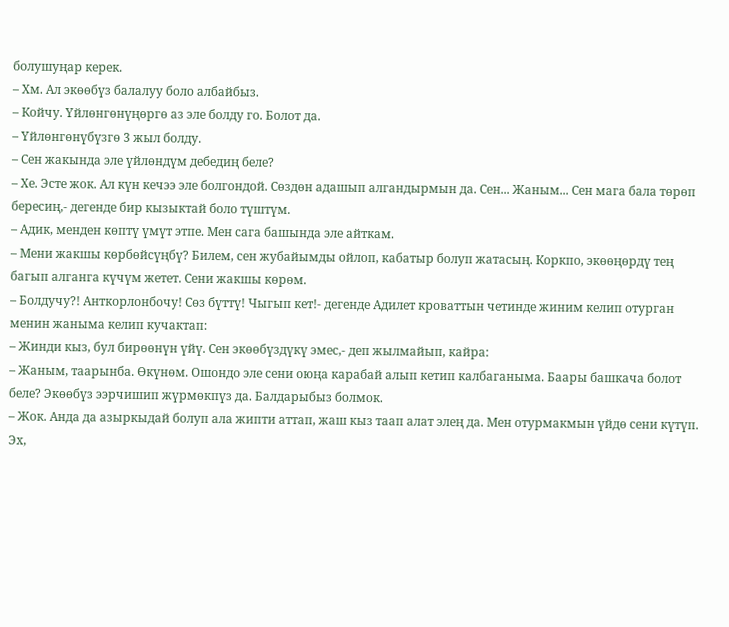болушуңар керек.
– Хм. Ал экөөбүз балалуу боло албайбыз.
– Койчу. Үйлөнгөнүңөргө аз эле болду го. Болот да.
– Үйлөнгөнүбүзгө 3 жыл болду.
– Сен жакында эле үйлөндүм дебедиң беле?
– Хе. Эсте жок. Ал күн кечээ эле болгондой. Сөздөн адашып алгандырмын да. Сен... Жаным... Сен мага бала төрөп бересиң,- дегенде бир кызыктай боло түштүм.
– Адик, менден көптү үмүт этпе. Мен сага башында эле айткам.
– Мени жакшы көрбөйсүңбү? Билем, сен жубайымды ойлоп, кабатыр болуп жатасың. Коркпо, экөөңөрдү тең багып алганга күчүм жетет. Сени жакшы көрөм.
– Болдучу?! Анткорлонбочу! Сөз бүттү! Чыгып кет!- дегенде Адилет кроваттын четинде жиним келип отурган менин жаныма келип кучактап:
– Жинди кыз, бул бирөөнүн үйү. Сен экөөбүздүкү эмес,- деп жылмайып, кайра:
– Жаным, таарынба. Өкүнөм. Ошондо эле сени оюңа карабай алып кетип калбаганыма. Баары башкача болот беле? Экөөбүз ээрчишип жүрмөкпүз да. Балдарыбыз болмок.
– Жок. Анда да азыркыдай болуп ала жипти аттап, жаш кыз таап алат элең да. Мен отурмакмын үйдө сени күтүп. Эх,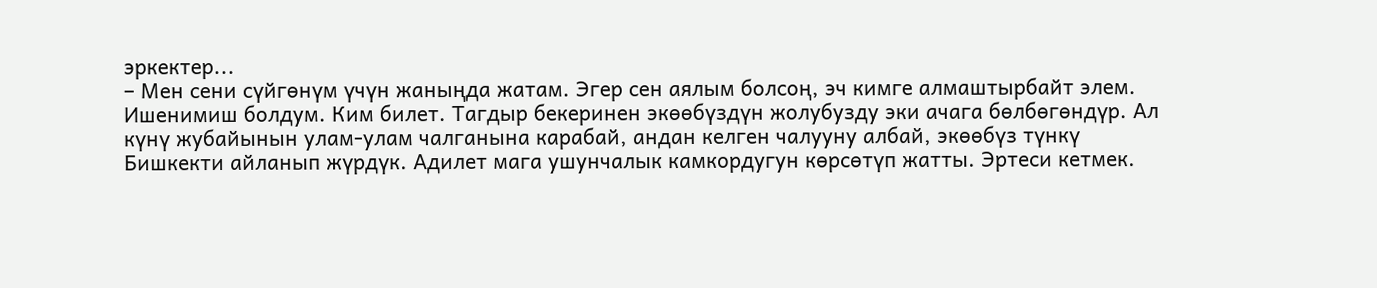эркектер...
– Мен сени сүйгөнүм үчүн жаныңда жатам. Эгер сен аялым болсоң, эч кимге алмаштырбайт элем.
Ишенимиш болдум. Ким билет. Тагдыр бекеринен экөөбүздүн жолубузду эки ачага бөлбөгөндүр. Ал күнү жубайынын улам-улам чалганына карабай, андан келген чалууну албай, экөөбүз түнкү Бишкекти айланып жүрдүк. Адилет мага ушунчалык камкордугун көрсөтүп жатты. Эртеси кетмек.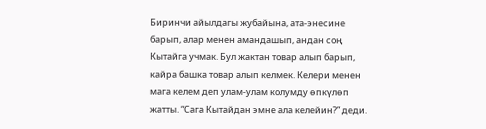Биринчи айылдагы жубайына, ата-энесине барып, алар менен амандашып, андан соң Кытайга учмак. Бул жактан товар алып барып, кайра башка товар алып келмек. Келери менен мага келем деп улам-улам колумду өпкүлөп жатты. “Сага Кытайдан эмне ала келейин?” деди.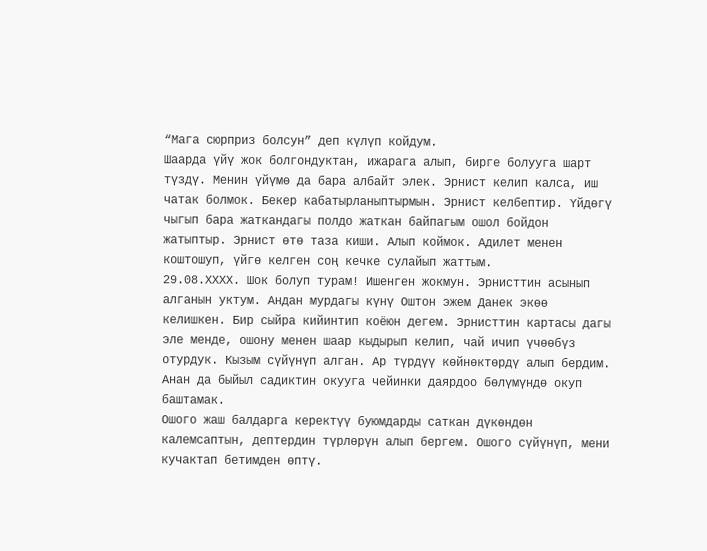“Мага сюрприз болсун” деп күлүп койдум.
Шаарда үйү жок болгондуктан, ижарага алып, бирге болууга шарт түздү. Менин үйүмө да бара албайт элек. Эрнист келип калса, иш чатак болмок. Бекер кабатырланыптырмын. Эрнист келбептир. Үйдөгү чыгып бара жаткандагы полдо жаткан байпагым ошол бойдон жатыптыр. Эрнист өтө таза киши. Алып коймок. Адилет менен коштошуп, үйгө келген соң кечке сулайып жаттым.
29.08.ХХХХ. Шок болуп турам! Ишенген жокмун. Эрнисттин асынып алганын уктум. Андан мурдагы күнү Оштон эжем Данек экөө келишкен. Бир сыйра кийинтип коёюн дегем. Эрнисттин картасы дагы эле менде, ошону менен шаар кыдырып келип, чай ичип үчөөбүз отурдук. Кызым сүйүнүп алган. Ар түрдүү көйнөктөрдү алып бердим. Анан да быйыл садиктин окууга чейинки даярдоо бөлүмүндө окуп баштамак.
Ошого жаш балдарга керектүү буюмдарды саткан дүкөндөн калемсаптын, дептердин түрлөрүн алып бергем. Ошого сүйүнүп, мени кучактап бетимден өптү.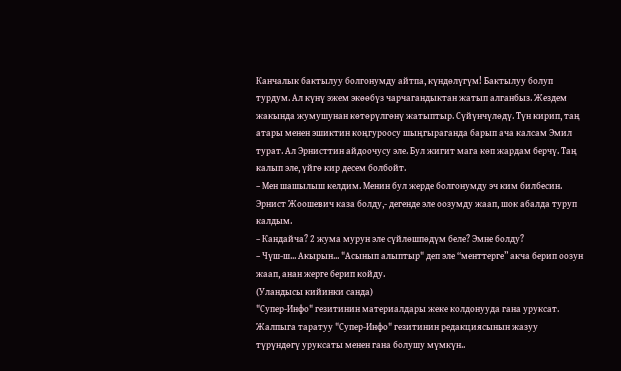Канчалык бактылуу болгонумду айтпа, күндөлүгүм! Бактылуу болуп турдум. Ал күнү эжем экөөбүз чарчагандыктан жатып алганбыз. Жездем жакында жумушунан көтөрүлгөнү жатыптыр. Сүйүнчүлөдү. Түн кирип, таң атары менен эшиктин коңгуроосу шыңгыраганда барып ача калсам Эмил турат. Ал Эрнисттин айдоочусу эле. Бул жигит мага көп жардам берчү. Таң калып эле, үйгө кир десем болбойт.
– Мен шашылыш келдим. Менин бул жерде болгонумду эч ким билбесин. Эрнист Жоошевич каза болду,- дегенде эле оозумду жаап, шок абалда туруп калдым.
– Кандайча? 2 жума мурун эле сүйлөшпөдүм беле? Эмне болду?
– Чүш-ш... Акырын... "Асынып алыптыр" деп эле “менттерге” акча берип оозун жаап, анан жерге берип койду.
(Уландысы кийинки санда)
"Супер-Инфо" гезитинин материалдары жеке колдонууда гана уруксат. Жалпыга таратуу "Супер-Инфо" гезитинин редакциясынын жазуу түрүндөгү уруксаты менен гана болушу мүмкүн..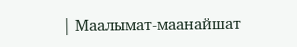| Маалымат-маанайшат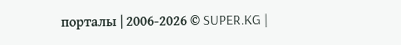порталы | 2006-2026 © SUPER.KG |